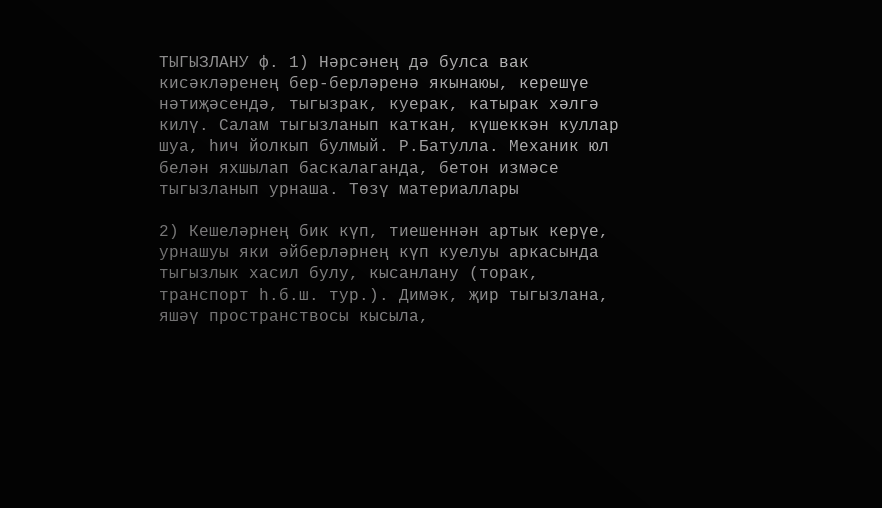ТЫГЫЗЛАНУ ф. 1) Нәрсәнең дә булса вак кисәкләренең бер-берләренә якынаюы, керешүе нәтиҗәсендә, тыгызрак, куерак, катырак хәлгә килү. Салам тыгызланып каткан, күшеккән куллар шуа, һич йолкып булмый. Р.Батулла. Механик юл белән яхшылап баскалаганда, бетон измәсе тыгызланып урнаша. Төзү материаллары

2) Кешеләрнең бик күп, тиешеннән артык керүе, урнашуы яки әйберләрнең күп куелуы аркасында тыгызлык хасил булу, кысанлану (торак, транспорт һ.б.ш. тур.). Димәк, җир тыгызлана, яшәү пространствосы кысыла,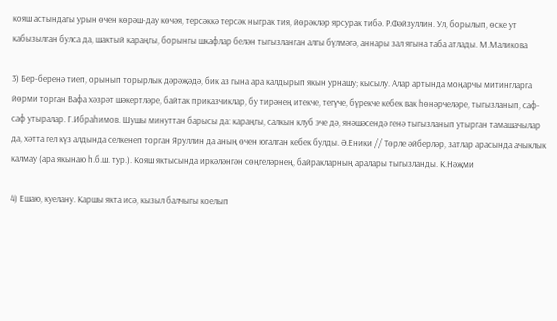кояш астындагы урын өчен көрәш-дау көчәя, терсәккә терсәк ныграк тия, йөрәкләр ярсурак тибә. Р.Фәйзуллин. Ул, борылып, өске ут кабызылган булса да, шактый караңгы, борынгы шкафлар белән тыгызланган алгы бүлмәгә, аннары зал ягына таба атлады. М.Маликова

3) Бер-беренә тиеп, орынып торырлык дәрәҗәдә, бик аз гына ара калдырып якын урнашу; кысылу. Алар артында моңарчы митингларга йөрми торган Вафа хәзрәт шәкертләре, байтак приказчиклар, бу тирәнең итекче, тегүче, бүрекче кебек вак һөнәрчеләре, тыгызланып, саф-саф утыралар. Г.Ибраһимов. Шушы минуттан барысы да: караңгы, салкын клуб эче дә, янәшәсендә генә тыгызланып утырган тамашачылар да, хәтта гел күз алдында селкенеп торган Яруллин да аның өчен югалган кебек булды. Ә.Еники // Төрле әйберләр, затлар арасында ачыклык калмау (ара якынаю һ.б.ш. тур.). Кояш яктысында иркәләнгән сөңгеләрнең, байракларның аралары тыгызланды. К.Нәҗми

4) Ешаю, куелану. Каршы якта исә, кызыл балчыгы коелып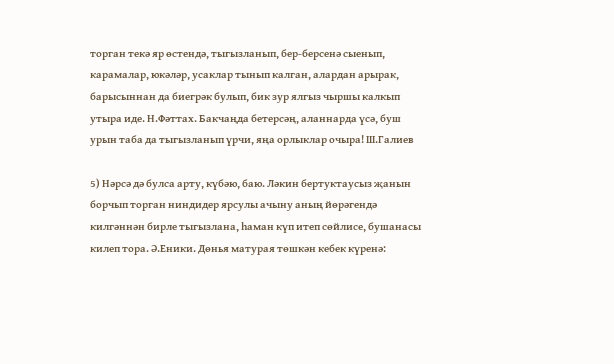торган текә яр өстендә, тыгызланып, бер-берсенә сыенып, карамалар, юкәләр, усаклар тынып калган, алардан арырак, барысыннан да биегрәк булып, бик зур ялгыз чыршы калкып утыра иде. Н.Фәттах. Бакчаңда бетерсәң, аланнарда үсә, буш урын таба да тыгызланып үрчи, яңа орлыклар очыра! Ш.Галиев

5) Нәрсә дә булса арту, күбәю, баю. Ләкин бертуктаусыз җанын борчып торган ниндидер ярсулы ачыну аның йөрәгендә килгәннән бирле тыгызлана, һаман күп итеп сөйлисе, бушанасы килеп тора. Ә.Еники. Дөнья матурая төшкән кебек күренә: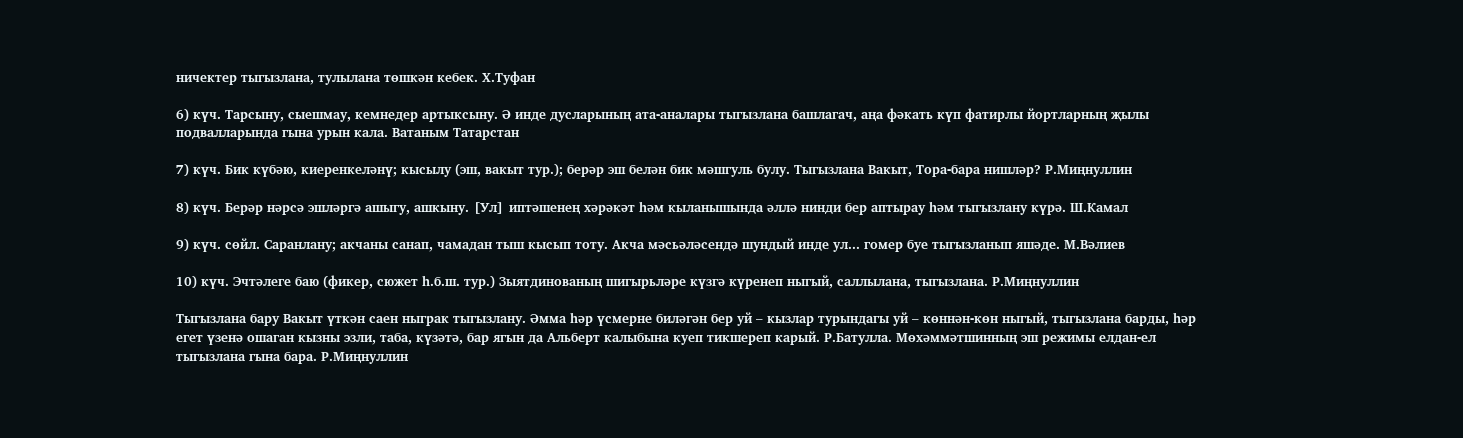ничектер тыгызлана, тулылана төшкән кебек. Х.Туфан

6) күч. Тарсыну, сыешмау, кемнедер артыксыну. Ә инде дусларының ата-аналары тыгызлана башлагач, аңа фәкать күп фатирлы йортларның җылы подвалларында гына урын кала. Ватаным Татарстан

7) күч. Бик күбәю, киеренкеләнү; кысылу (эш, вакыт тур.); берәр эш белән бик мәшгуль булу. Тыгызлана Вакыт, Тора-бара нишләр? Р.Миңнуллин

8) күч. Берәр нәрсә эшләргә ашыгу, ашкыну. [Ул] иптәшенең хәрәкәт һәм кыланышында әллә нинди бер аптырау һәм тыгызлану күрә. Ш.Камал

9) күч. сөйл. Саранлану; акчаны санап, чамадан тыш кысып тоту. Акча мәсьәләсендә шундый инде ул... гомер буе тыгызланып яшәде. М.Вәлиев

10) күч. Эчтәлеге баю (фикер, сюжет һ.б.ш. тур.) Зыятдинованың шигырьләре күзгә күренеп ныгый, саллылана, тыгызлана. Р.Миңнуллин

Тыгызлана бару Вакыт үткән саен ныграк тыгызлану. Әмма һәр үсмерне биләгән бер уй – кызлар турындагы уй – көннән-көн ныгый, тыгызлана барды, һәр егет үзенә ошаган кызны эзли, таба, күзәтә, бар ягын да Альберт калыбына куеп тикшереп карый. Р.Батулла. Мөхәммәтшинның эш режимы елдан-ел тыгызлана гына бара. Р.Миңнуллин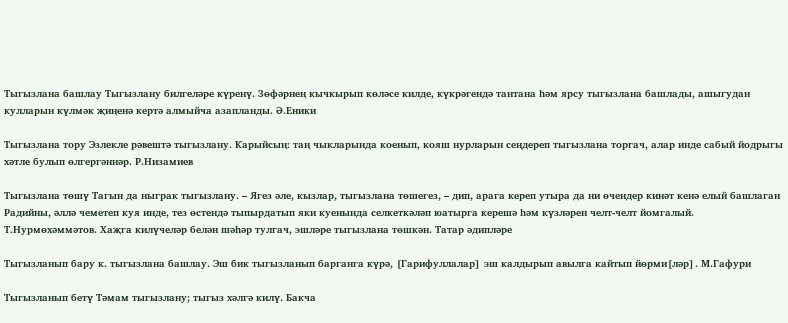Тыгызлана башлау Тыгызлану билгеләре күренү. Зөфәрнең кычкырып көләсе килде, күкрәгендә тантана һәм ярсу тыгызлана башлады, ашыгудан кулларын күлмәк җиңенә кертә алмыйча азапланды. Ә.Еники

Тыгызлана тору Эзлекле рәвештә тыгызлану. Карыйсың: таң чыкларында коенып, кояш нурларын сеңдереп тыгызлана торгач, алар инде сабый йодрыгы хәтле булып өлгергәннәр. Р.Низамиев

Тыгызлана төшү Тагын да ныграк тыгызлану. – Ягез әле, кызлар, тыгызлана төшегез, – дип, арага кереп утыра да ни өчендер кинәт кенә елый башлаган Радийны, әллә чеметеп куя инде, тез өстендә тыпырдатып яки куенында селкеткәләп юатырга керешә һәм күзләрен челт-челт йомгалый. Т.Нурмөхәммәтов. Хаҗга килүчеләр белән шәһәр тулгач, эшләре тыгызлана төшкән. Татар әдипләре

Тыгызланып бару к. тыгызлана башлау. Эш бик тыгызланып барганга күрә, [Гарифуллалар] эш калдырып авылга кайтып йөрми[ләр]. М.Гафури

Тыгызланып бетү Тәмам тыгызлану; тыгыз хәлгә килү. Бакча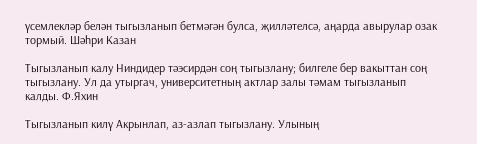үсемлекләр белән тыгызланып бетмәгән булса, җилләтелсә, аңарда авырулар озак тормый. Шәһри Казан

Тыгызланып калу Ниндидер тәэсирдән соң тыгызлану; билгеле бер вакыттан соң тыгызлану. Ул да утыргач, университетның актлар залы тәмам тыгызланып калды. Ф.Яхин

Тыгызланып килү Акрынлап, аз-азлап тыгызлану. Улының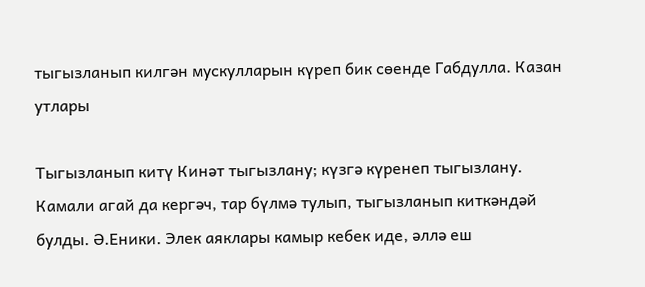тыгызланып килгән мускулларын күреп бик сөенде Габдулла. Казан утлары

Тыгызланып китү Кинәт тыгызлану; күзгә күренеп тыгызлану. Камали агай да кергәч, тар бүлмә тулып, тыгызланып киткәндәй булды. Ә.Еники. Элек аяклары камыр кебек иде, әллә еш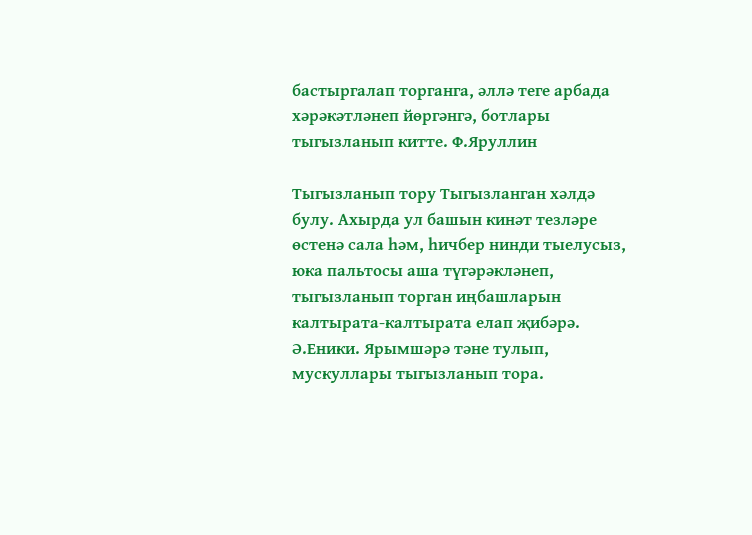бастыргалап торганга, әллә теге арбада хәрәкәтләнеп йөргәнгә, ботлары тыгызланып китте. Ф.Яруллин

Тыгызланып тору Тыгызланган хәлдә булу. Ахырда ул башын кинәт тезләре өстенә сала һәм, һичбер нинди тыелусыз, юка пальтосы аша түгәрәкләнеп, тыгызланып торган иңбашларын калтырата-калтырата елап җибәрә. Ә.Еники. Ярымшәрә тәне тулып, мускуллары тыгызланып тора.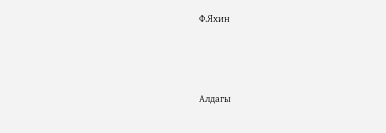Ф.Яхин



Алдагы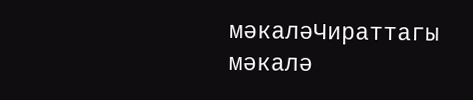мәкаләЧираттагы мәкалә